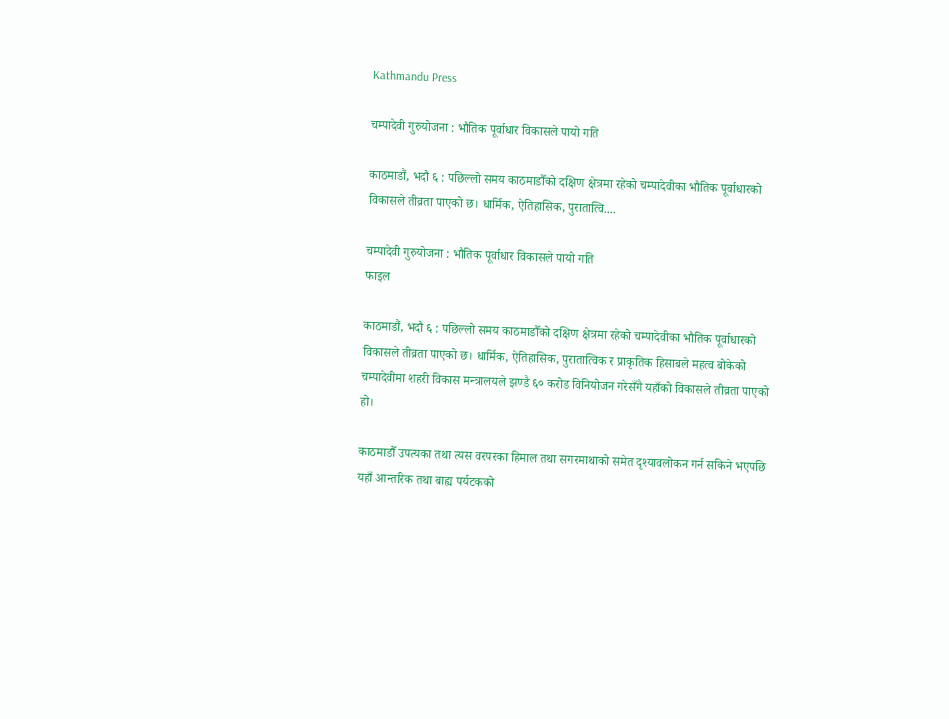Kathmandu Press

चम्पादेवी गुरुयोजना : भौतिक पूर्वाधार विकासले पायो गति

काठमाडौं, भदौ ६ : पछिल्लो समय काठमाडौँको दक्षिण क्षेत्रमा रहेको चम्पादेवीका भौतिक पूर्वाधारको विकासले तीव्रता पाएको छ। धार्मिक, ऐतिहासिक, पुरातात्वि....

चम्पादेवी गुरुयोजना : भौतिक पूर्वाधार विकासले पायो गति
फाइल

काठमाडौं, भदौ ६ : पछिल्लो समय काठमाडौँको दक्षिण क्षेत्रमा रहेको चम्पादेवीका भौतिक पूर्वाधारको विकासले तीव्रता पाएको छ। धार्मिक, ऐतिहासिक, पुरातात्विक र प्राकृतिक हिसाबले महत्व बोकेको चम्पादेवीमा शहरी विकास मन्त्रालयले झण्डै ६० करोड विनियोजन गरेसँगै यहाँको विकासले तीव्रता पाएको हो।

काठमाडौँ उपत्यका तथा त्यस वरपरका हिमाल तथा सगरमाथाको समेत दृश्यावलोकन गर्न सकिने भएपछि यहाँ आन्तरिक तथा बाह्य पर्यटकको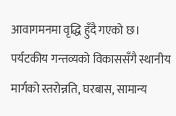आवागमनमा वृद्धि हुँदै गएको छ। पर्यटकीय गन्तव्यको विकाससँगै स्थानीय मार्गको स्तरोन्नति, घरबास, सामान्य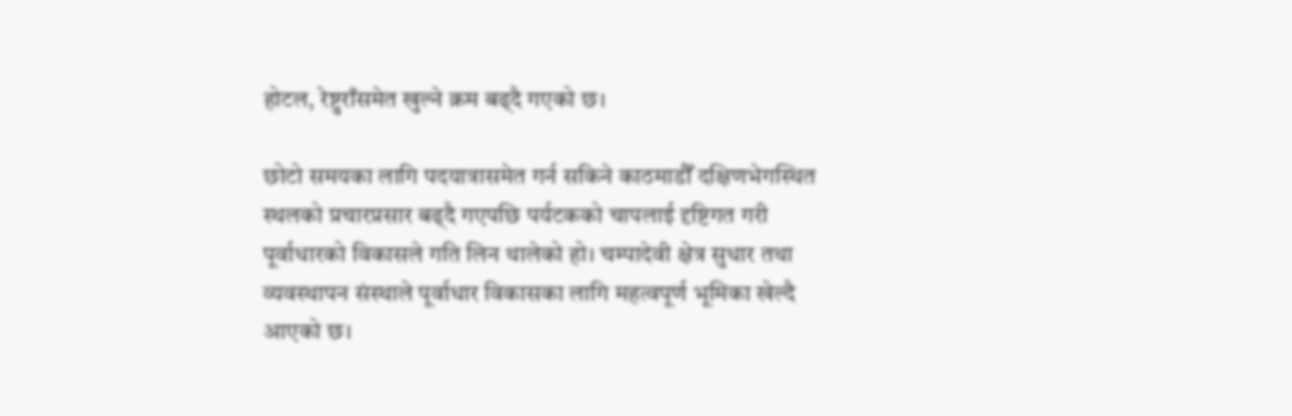होटल, रेष्टुराँसमेत खुल्ने क्रम बढ्दै गएको छ।

छोटो समयका लागि पदयात्रासमेत गर्न सकिने काठमाडौँ दक्षिणभेगस्थित स्थलको प्रचारप्रसार बढ्दै गएपछि पर्यटकको चापलाई दृष्टिगत गरी पूर्वाधारको विकासले गति लिन थालेको हो। चम्पादेवी क्षेत्र सुधार तथा व्यवस्थापन संस्थाले पूर्वाधार विकासका लागि महत्वपूर्ण भूमिका खेल्दै आएको छ।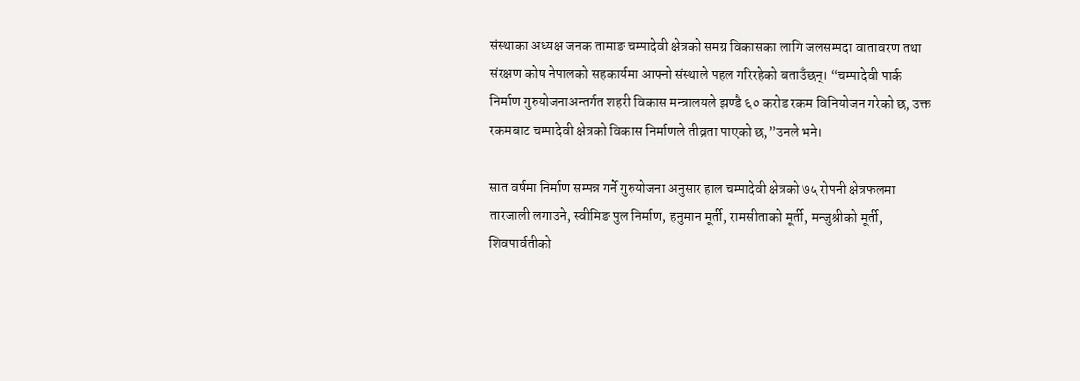संस्थाका अध्यक्ष जनक तामाङ चम्पादेवी क्षेत्रको समग्र विकासका लागि जलसम्पदा वातावरण तथा संरक्षण कोष नेपालको सहकार्यमा आफ्नो संस्थाले पहल गरिरहेको बताउँछन्। “चम्पादेवी पार्क निर्माण गुरुयोजनाअन्तर्गत शहरी विकास मन्त्रालयले झण्डै ६० करोड रकम विनियोजन गरेको छ, उक्त रकमबाट चम्पादेवी क्षेत्रको विकास निर्माणले तीव्रता पाएको छ,”उनले भने।

सात वर्षमा निर्माण सम्पन्न गर्ने गुरुयोजना अनुसार हाल चम्पादेवी क्षेत्रको ७५ रोपनी क्षेत्रफलमा तारजाली लगाउने, स्वीमिङ पुल निर्माण, हनुमान मूर्ती, रामसीताको मूर्ती, मन्जुश्रीको मूर्ती, शिवपार्वतीको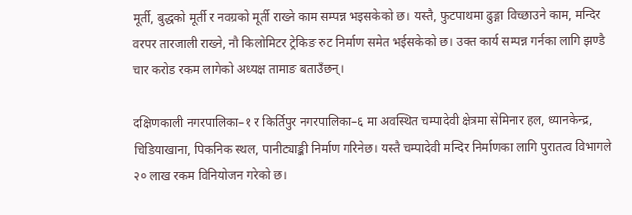मूर्ती, बुद्धको मूर्ती र नवग्रको मूर्ती राख्ने काम सम्पन्न भइसकेको छ। यस्तै, फुटपाथमा ढुङ्गा विच्छाउने काम, मन्दिर वरपर तारजाली राख्ने, नौ किलोमिटर ट्रेकिङ रुट निर्माण समेत भईसकेको छ। उक्त कार्य सम्पन्न गर्नका लागि झण्डै चार करोड रकम लागेको अध्यक्ष तामाङ बताउँछन्।

दक्षिणकाली नगरपालिका–१ र किर्तिपुर नगरपालिका–६ मा अवस्थित चम्पादेवी क्षेत्रमा सेमिनार हल, ध्यानकेन्द्र, चिडियाखाना, पिकनिक स्थल, पानीट्याङ्की निर्माण गरिनेछ। यस्तै चम्पादेवी मन्दिर निर्माणका लागि पुरातत्व विभागले २० लाख रकम विनियोजन गरेको छ।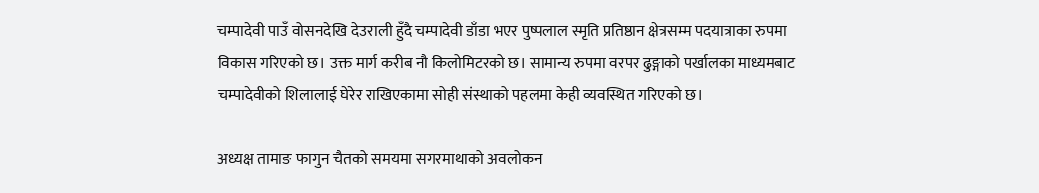चम्पादेवी पाउँ वोसनदेखि देउराली हुँदै चम्पादेवी डाँडा भएर पुष्पलाल स्मृति प्रतिष्ठान क्षेत्रसम्म पदयात्राका रुपमा विकास गरिएको छ। उक्त मार्ग करीब नौ किलोमिटरको छ। सामान्य रुपमा वरपर ढुङ्गाको पर्खालका माध्यमबाट चम्पादेवीको शिलालाई घेरेर राखिएकामा सोही संस्थाको पहलमा केही व्यवस्थित गरिएको छ।

अध्यक्ष तामाङ फागुन चैतको समयमा सगरमाथाको अवलोकन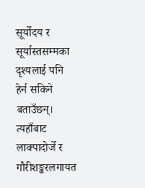सूर्योदय र सूर्यास्तसम्मका दृश्यलाई पनि हेर्न सकिने बताउँछन्। त्यहाँबाट लाक्पादोर्जे र गौरीशङ्करलगायत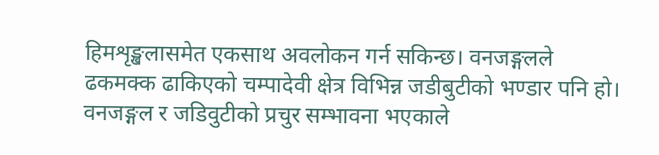हिमशृङ्खलासमेत एकसाथ अवलोकन गर्न सकिन्छ। वनजङ्गलले ढकमक्क ढाकिएको चम्पादेवी क्षेत्र विभिन्न जडीबुटीको भण्डार पनि हो। वनजङ्गल र जडिवुटीको प्रचुर सम्भावना भएकाले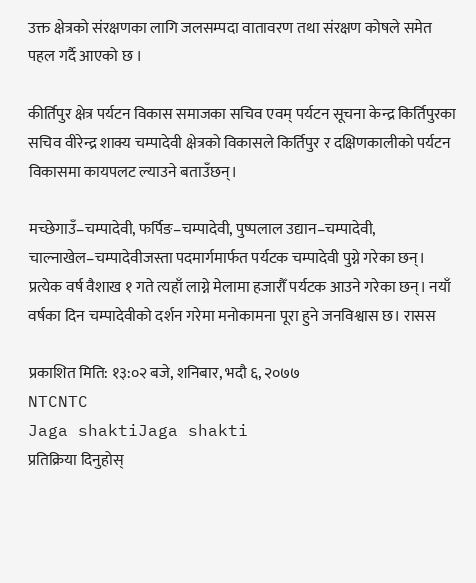उक्त क्षेत्रको संरक्षणका लागि जलसम्पदा वातावरण तथा संरक्षण कोषले समेत पहल गर्दै आएको छ ।

कीर्तिपुर क्षेत्र पर्यटन विकास समाजका सचिव एवम् पर्यटन सूचना केन्द्र किर्तिपुरका सचिव वीरेन्द्र शाक्य चम्पादेवी क्षेत्रको विकासले किर्तिपुर र दक्षिणकालीको पर्यटन विकासमा कायपलट ल्याउने बताउँछन्।

मच्छेगाउँ–चम्पादेवी, फर्पिङ–चम्पादेवी, पुष्पलाल उद्यान–चम्पादेवी, चाल्नाखेल–चम्पादेवीजस्ता पदमार्गमार्फत पर्यटक चम्पादेवी पुग्ने गरेका छन्। प्रत्येक वर्ष वैशाख १ गते त्यहाँ लाग्ने मेलामा हजारौँ पर्यटक आउने गरेका छन्। नयाँ वर्षका दिन चम्पादेवीको दर्शन गरेमा मनोकामना पूरा हुने जनविश्वास छ। रासस

प्रकाशित मिति: १३:०२ बजे, शनिबार, भदौ ६, २०७७
NTCNTC
Jaga shaktiJaga shakti
प्रतिक्रिया दिनुहोस्